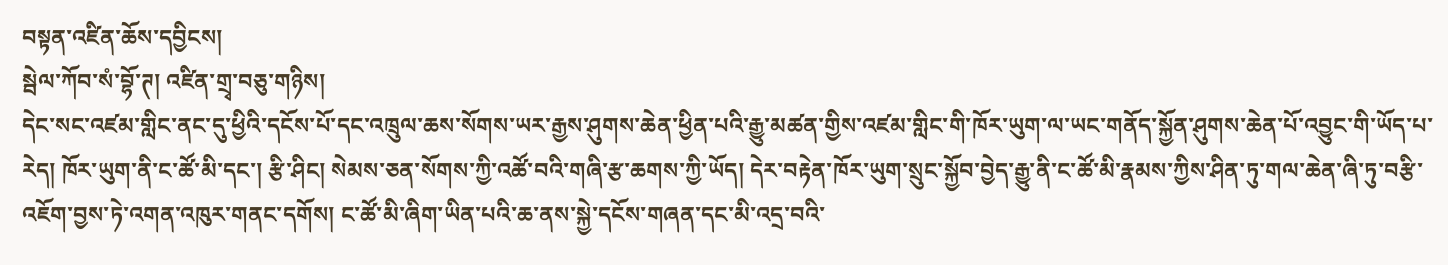བསྟན་འཛིན་ཆོས་དབྱིངས།
སྦེལ་ཀོབ་སཾ་བྷོ་ཊ། འཛིན་གྲྭ་བཅུ་གཉིས།
དེང་སང་འཛམ་གླིང་ནང་དུ་ཕྱིའི་དངོས་པོ་དང་འཁྲུལ་ཆས་སོགས་ཡར་རྒྱས་ཤུགས་ཆེན་ཕྱིན་པའི་རྒྱུ་མཚན་གྱིས་འཛམ་གླིང་གི་ཁོར་ཡུག་ལ་ཡང་གནོད་སྐྱོན་ཤུགས་ཆེན་པོ་འབྱུང་གི་ཡོད་པ་རེད། ཁོར་ཡུག་ནི་ང་ཚོ་མི་དང་། རྩི་ཤིང། སེམས་ཅན་སོགས་ཀྱི་འཚོ་བའི་གཞི་རྩ་ཆགས་ཀྱི་ཡོད། དེར་བརྟེན་ཁོར་ཡུག་སྲུང་སྐྱོབ་བྱེད་རྒྱུ་ནི་ང་ཚོ་མི་རྣམས་ཀྱིས་ཤིན་ཏུ་གལ་ཆེན་ཞི་ཏུ་བརྩི་འཇོག་བྱས་ཏེ་འགན་འཁུར་གནང་དགོས། ང་ཚོ་མི་ཞིག་ཡིན་པའི་ཆ་ནས་སྐྱེ་དངོས་གཞན་དང་མི་འདྲ་བའི་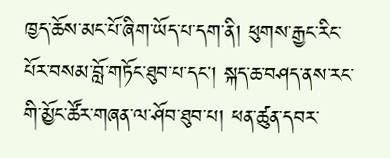ཁྱད་ཆོས་མང་པོ་ཞིག་ཡོད་པ་དག་ནི། ཕུགས་རྒྱང་རིང་པོར་བསམ་བློ་གཏོང་ཐུབ་པ་དང། སྐད་ཆ་བཤད་ནས་རང་གི་མྱོང་ཚོར་གཞན་ལ་ཤོབ་ཐུབ་པ། ཕན་ཚུན་དབར་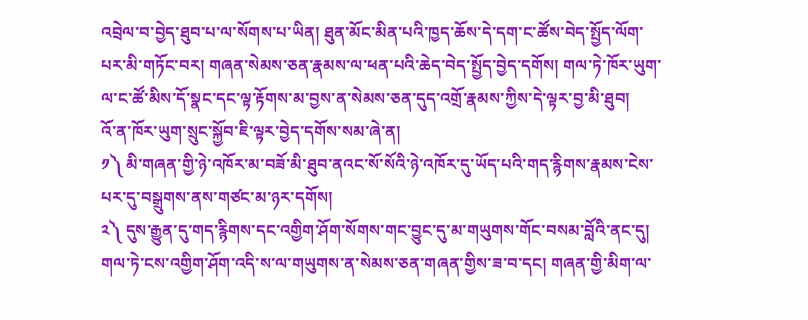འབྲེལ་བ་བྱེད་ཐུབ་པ་ལ་སོགས་པ་ཡིན། ཐུན་མོང་མིན་པའི་ཁྱད་ཆོས་དེ་དག་ང་ཚོས་བེད་སྤྱོད་ལོག་པར་མི་གཏོང་བར། གཞན་སེམས་ཅན་རྣམས་ལ་ཕན་པའི་ཆེད་བེད་སྤྱོད་བྱེད་དགོས། གལ་ཏེ་ཁོར་ཡུག་ལ་ང་ཚོ་མིས་དོ་སྣང་དང་ལྟ་རྟོགས་མ་བྱས་ན་སེམས་ཅན་དུད་འགྲོ་རྣམས་ཀྱིས་དེ་ལྟར་བྱ་མི་ཐུབ།
འོ་ན་ཁོར་ཡུག་སྲུང་སྐྱོབ་ཇི་ལྟར་བྱེད་དགོས་སམ་ཞེ་ན།
༡༽ མི་གཞན་གྱི་ཉེ་འཁོར་མ་བཟོ་མི་ཐུབ་ནའང་སོ་སོའི་ཉེ་འཁོར་དུ་ཡོད་པའི་གད་རྙིགས་རྣམས་ངེས་པར་དུ་བསྒྲུགས་ནས་གཙང་མ་ཉར་དགོས།
༢༽ དུས་རྒྱུན་དུ་གད་རྙིགས་དང་འགྱིག་ཤོག་སོགས་གང་བྱུང་དུ་མ་གཡུགས་གོང་བསམ་བློའི་ནང་དུ། གལ་ཏེ་ངས་འགྱིག་ཤོག་འདི་ས་ལ་གཡུགས་ན་སེམས་ཅན་གཞན་གྱིས་ཟ་བ་དང། གཞན་གྱི་མིག་ལ་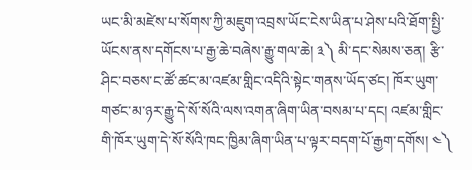ཡང་མི་མཛེས་པ་སོགས་ཀྱི་མཇུག་འབྲས་ཡོང་ངེས་ཡིན་པ་ཤེས་པའི་ཐོག་སྤྱི་ཡོངས་ནས་དགོངས་པ་རྒྱ་ཆེ་བཞེས་རྒྱུ་གལ་ཆེ། ༣༽ མི་དང་སེམས་ཅན། རྩི་ཤིང་བཅས་ང་ཚོ་ཚང་མ་འཛམ་གླིང་འདིའི་སྟེང་གནས་ཡོད་ཙང། ཁོར་ཡུག་གཙང་མ་ཉར་རྒྱུ་དེ་སོ་སོའི་ལས་འགན་ཞིག་ཡིན་བསམ་པ་དང། འཛམ་གླིང་གི་ཁོར་ཡུག་དེ་སོ་སོའི་ཁང་ཁྱིམ་ཞིག་ཡིན་པ་ལྟར་བདག་པོ་རྒྱག་དགོས། ༤༽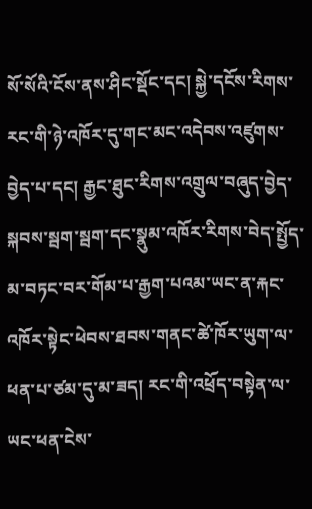སོ་སོའི་ངོས་ནས་ཤིང་སྡོང་དང། སྐྱེ་དངོས་རིགས་རང་གི་ཉེ་འཁོར་དུ་གང་མང་འདེབས་འཛུགས་བྱེད་པ་དང། རྒྱང་ཐུང་རིགས་འགྲུལ་བཞུད་བྱེད་སྐབས་སྦག་སྦག་དང་སྣུམ་འཁོར་རིགས་བེད་སྤྱོད་མ་བཏང་བར་གོམ་པ་རྒྱག་པའམ་ཡང་ན་རྐང་འཁོར་སྟེང་ཕེབས་ཐབས་གནང་ཚེ་ཁོར་ཡུག་ལ་ཕན་པ་ཙམ་དུ་མ་ཟད། རང་གི་འཕྲོད་བསྟེན་ལ་ཡང་ཕན་ངེས་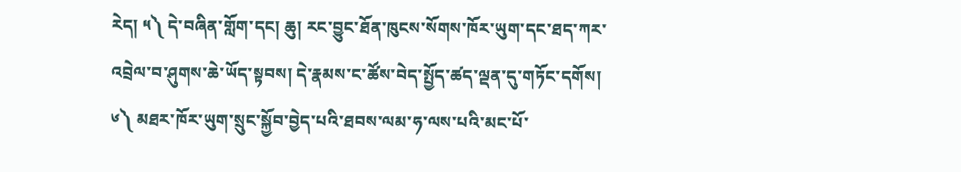རེད། ༥༽ དེ་བཞིན་གློག་དང། ཆུ། རང་བྱུང་ཐོན་ཁུངས་སོགས་ཁོར་ཡུག་དང་ཐད་ཀར་འབྲེལ་བ་ཤུགས་ཆེ་ཡོད་སྟབས། དེ་རྣམས་ང་ཚོས་བེད་སྤྱོད་ཚད་ལྡན་དུ་གཏོང་དགོས། ༦༽ མཐར་ཁོར་ཡུག་སྲུང་སྐྱོབ་བྱེད་པའི་ཐབས་ལམ་ཧ་ལས་པའི་མང་པོ་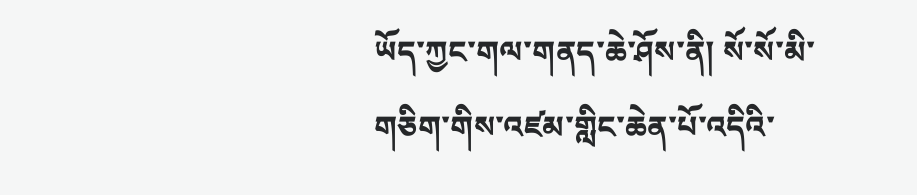ཡོད་ཀྱང་གལ་གནད་ཆེ་ཤོས་ནི། སོ་སོ་མི་གཅིག་གིས་འཛམ་གླིང་ཆེན་པོ་འདིའི་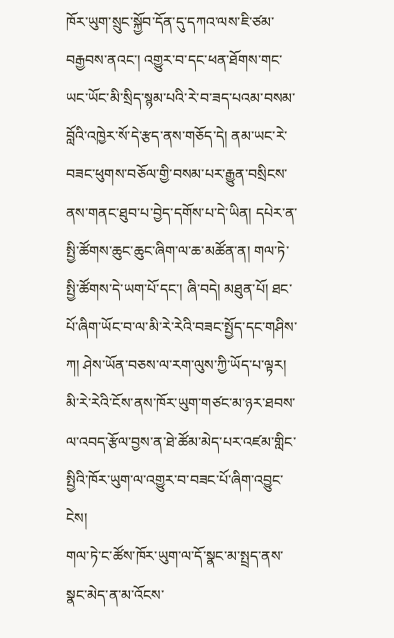ཁོར་ཡུག་སྲུང་སྐྱོབ་དོན་དུ་དཀའ་ལས་ཇི་ཙམ་བརྒྱབས་ནའང་། འགྱུར་བ་དང་ཕན་ཐོགས་གང་ཡང་ཡོང་མི་སྲིད་སྙམ་པའི་རེ་བ་ཟད་པའམ་བསམ་བློའི་འཁྱེར་སོ་དེ་རྩད་ནས་གཅོད་དེ། ནམ་ཡང་རེ་བཟང་ཕུགས་བཅོལ་གྱི་བསམ་པར་རྒྱུན་བསྲིངས་ནས་གནང་ཐུབ་པ་བྱེད་དགོས་པ་དེ་ཡིན། དཔེར་ན་སྤྱི་ཚོགས་ཆུང་ཆུང་ཞིག་ལ་ཆ་མཚོན་ན། གལ་ཏེ་སྤྱི་ཚོགས་དེ་ཡག་པོ་དང་། ཞི་བདེ། མཐུན་པོ། ཐང་པོ་ཞིག་ཡོང་བ་ལ་མི་རེ་རེའི་བཟང་སྤྱོད་དང་གཤིས་ཀ། ཤེས་ཡོན་བཅས་ལ་རག་ལུས་ཀྱི་ཡོད་པ་ལྟར། མི་རེ་རེའི་ངོས་ནས་ཁོར་ཡུག་གཙང་མ་ཉར་ཐབས་ལ་འབད་རྩོལ་བྱས་ན་ཐེ་ཚོམ་མེད་པར་འཛམ་གླིང་སྤྱིའི་ཁོར་ཡུག་ལ་འགྱུར་བ་བཟང་པོ་ཞིག་འབྱུང་ངེས།
གལ་ཏེ་ང་ཚོས་ཁོར་ཡུག་ལ་དོ་སྣང་མ་སྤྲད་ནས་སྣང་མེད་ན་མ་འོངས་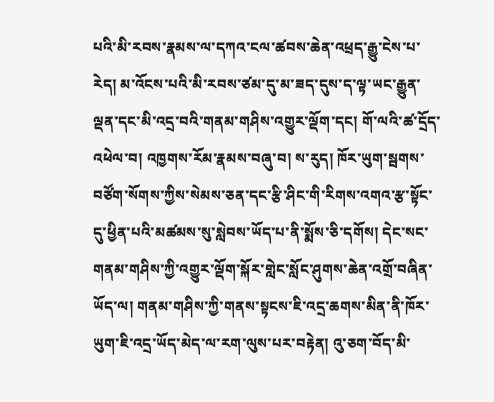པའི་མི་རབས་རྣམས་ལ་དཀའ་ངལ་ཚབས་ཆེན་འཕྲད་རྒྱུ་ངེས་པ་རེད། མ་འོངས་པའི་མི་རབས་ཙམ་དུ་མ་ཟད་དུས་ད་ལྟ་ཡང་རྒྱུན་ལྡན་དང་མི་འདྲ་བའི་གནམ་གཤིས་འགྱུར་ལྡོག་དང། གོ་ལའི་ཚ་དྲོད་འཕེལ་བ། འཁྱགས་རོམ་རྣམས་བཞུ་བ། ས་རུད། ཁོར་ཡུག་སྦགས་བཙོག་སོགས་ཀྱིས་སེམས་ཅན་དང་རྩི་ཤིང་གི་རིགས་འགའ་རྩ་སྟོང་དུ་ཕྱིན་པའི་མཚམས་སུ་སླེབས་ཡོད་པ་ནི་སྨོས་ཅི་དགོས། དེང་སང་གནམ་གཤིས་ཀྱི་འགྱུར་ལྡོག་སྐོར་གླེང་སློང་ཤུགས་ཆེན་འགྲོ་བཞིན་ཡོད་ལ། གནམ་གཤིས་ཀྱི་གནས་སྟངས་ཇི་འདྲ་ཆགས་མིན་ནི་ཁོར་ཡུག་ཇི་འདྲ་ཡོད་མེད་ལ་རག་ལུས་པར་བརྟེན། འུ་ཅག་བོད་མི་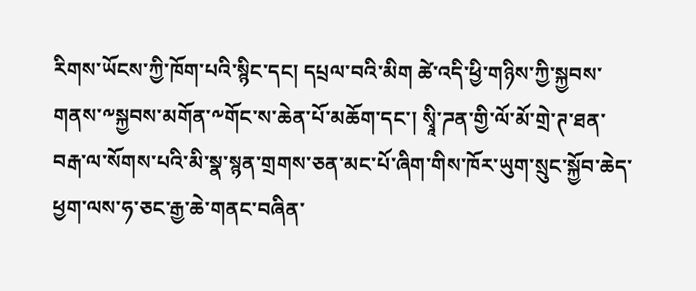རིགས་ཡོངས་ཀྱི་ཁོག་པའི་སྙིང་དང། དཔྲལ་བའི་མིག ཚེ་འདི་ཕྱི་གཉིས་ཀྱི་སྐྱབས་གནས་༸སྐྱབས་མགོན་༸གོང་ས་ཆེན་པོ་མཆོག་དང་། སྭཱི་ཌན་གྱི་ལོ་མོ་གྲེ་ཊ་ཐན་བརྒ་ལ་སོགས་པའི་མི་སྣ་སྙན་གྲགས་ཅན་མང་པོ་ཞིག་གིས་ཁོར་ཡུག་སྲུང་སྐྱོབ་ཆེད་ཕྱག་ལས་ཧ་ཅང་རྒྱ་ཆེ་གནང་བཞིན་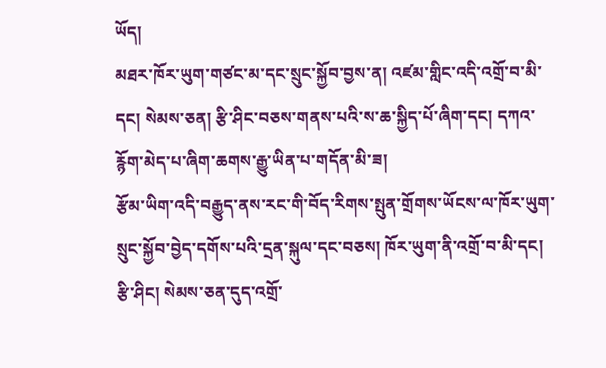ཡོད།
མཐར་ཁོར་ཡུག་གཙང་མ་དང་སྲུང་སྐྱོབ་བྱས་ན། འཛམ་གླིང་འདི་འགྲོ་བ་མི་དང། སེམས་ཅན། རྩི་ཤིང་བཅས་གནས་པའི་ས་ཆ་སྐྱིད་པོ་ཞིག་དང། དཀའ་རྙོག་མེད་པ་ཞིག་ཆགས་རྒྱུ་ཡིན་པ་གདོན་མི་ཟ།
རྩོམ་ཡིག་འདི་བརྒྱུད་ནས་རང་གི་བོད་རིགས་སྤུན་གྲོགས་ཡོངས་ལ་ཁོར་ཡུག་སྲུང་སྐྱོབ་བྱེད་དགོས་པའི་དྲན་སྐུལ་དང་བཅས། ཁོར་ཡུག་ནི་འགྲོ་བ་མི་དང། རྩི་ཤིང། སེམས་ཅན་དུད་འགྲོ་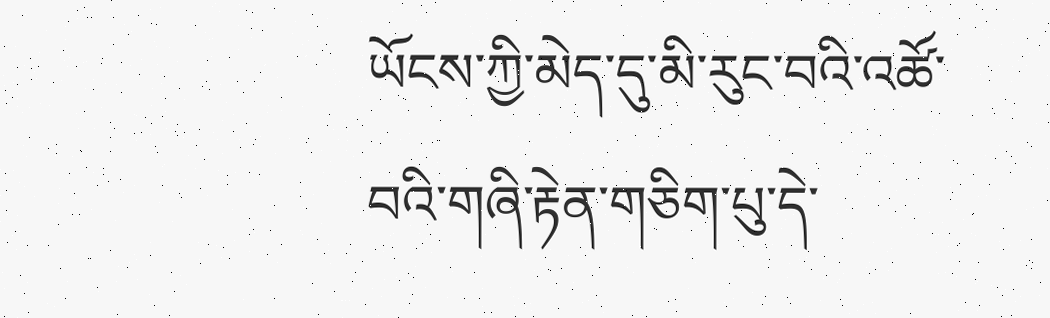ཡོངས་ཀྱི་མེད་དུ་མི་རུང་བའི་འཚོ་བའི་གཞི་རྟེན་གཅིག་པུ་དེ་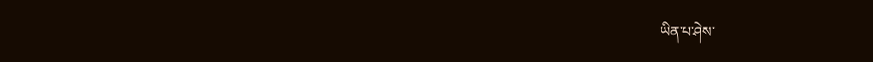ཡིན་པ་ཤེས་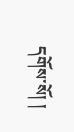དགོས་སོ། །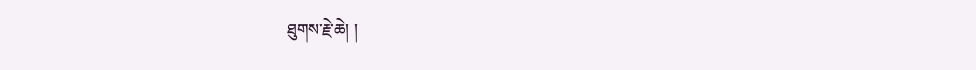ཐུགས་རྗེ་ཆེ། །